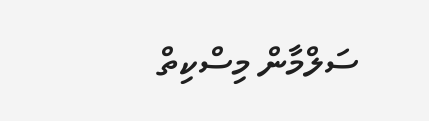ސަލްމާން މިސްކިތް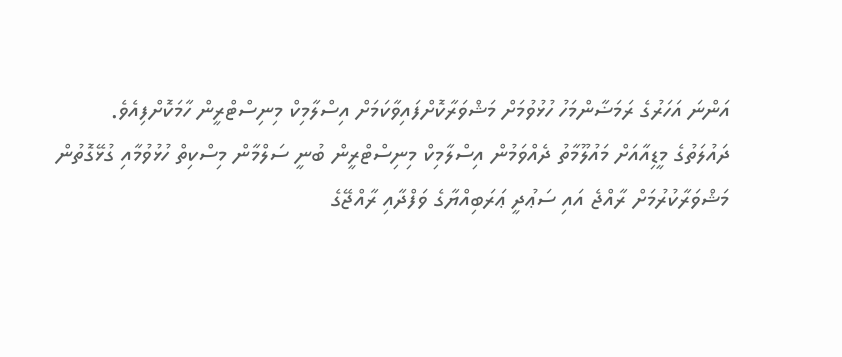އަންނަ އަހަރުގެ ރަމަޟާންމަހު ހުޅުވުމަށް މަޝްވަރާކޮށްފައިވާކަމަށް އިސްލާމިކް މިނިސްޓްރީން ހާމަކޮށްފިއެވެ.
ދައުލަތުގެ މީޑިއާއަށް މައުލޫމާތު ދެއްވަމުން އިސްލާމިކް މިނިސްޓްރީން ބުނީ ސަލްމާން މިސްކިތް ހުޅުވުމާއި ގުޅޭގޮތުން މަޝްވަރާކުރުމަށް ރާއްޖެ އައި ސަޢުދީ ޢަރަބިއްޔާގެ ވަފްދާއި ރާއްޖޭގެ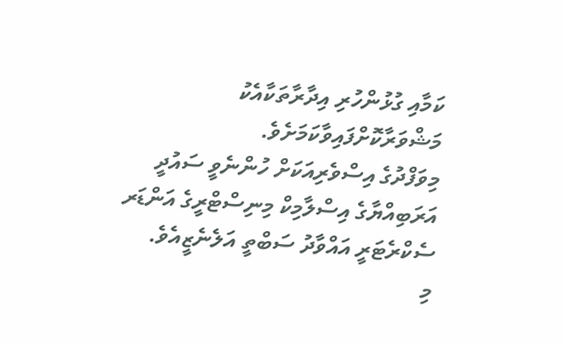ކަމާއި ގުޅުންހުރި އިދާރާތަކާއެކު މަޝްވަރާކޮށްފައިވާކަމަށެވެ.
މިވަފްދުގެ އިސްވެރިއަކަށް ހުންނެވީ ސައުދީ އަރަބިއްޔާގެ އިސްލާމިކް މިނިސްޓްރީގެ އަންޑަރ ސެކްރެޓަރީ އައްވާދު ސަބްތީ އަލެނެޒީއެވެ.
މި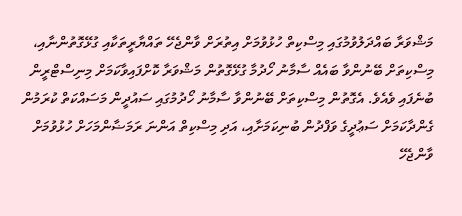މަޝްވަރާ ބައްދަލުވުމުގައި މިސްކިތް ހުޅުވުމަށް އިތުރަށް ވާންޖެހޭ ތައްޔާރީތަކާއި ގުޅޭގޮތުންނާއި، މިސްކިތަށް ބޭނުންވާ ބައެއް ސާމާނު ހޯދުމާ ގުޅޭގޮތުން މަޝްވަރާ ކޮށްފައިވާކަމަށް މިނިސްޓްރީން ބުނެފައި ވެއެވެ. އެގޮތުން މިސްކިތަށް ބޭނުންވާ ސާމާނު ހޯދުމުގައި ސައުދީން މަސައްކަތް ކުރަމުން ގެންދާކަމަށް ސަޢުދީގެ ވަފްދުން ބުނިކަމަށާއި، އަދި މިސްކިތް އަންނަ ރަމަޟާންމަހަށް ހުޅުވުމަށް ވާންޖެހޭ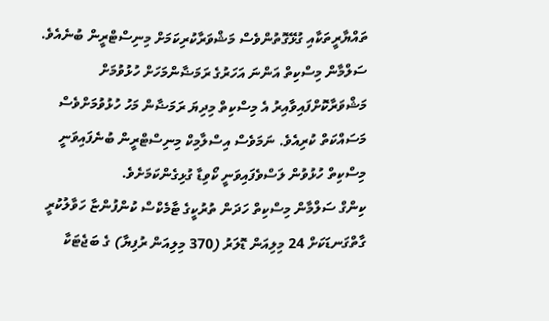ތައްޔާރީތަކާއި ގުޅޭގޮތުންވެސް މަޝްވަރާކުރިކަމަށް މިނިސްޓްރީން ބުނެއެވެ.
ސަލްމާން މިސްކިތް އަންނަ އަހަރުގެ ރަމަޟާންމަހަށް ހުޅުވުމަށް މަޝްވަރާކޮށްފައިވާއިރު އެ މިސްކިތް މިދިޔަ ރަމަޟާން މަހު ހުޅުވުމަށްވެސް މަސައްކަތް ކުރިއެވެ. ނަމަވެސް އިސްލާމިކް މިނިސްޓްރީން ބުނެފައިވަނީ މިސްކިތް ހުޅުވުން ލަސްވެފައިވަނީ ކޯވިޑާ ގުޅިގެންކަމަށެވެ.
ކިންގް ސަލްމާން މިސްކިތް ހަދަން ތުރުކީގެ ޓާމެކްސް ކުންފުންޏާ ހަވާލުކުރީ ގާތްގަނޑަކަށް 24 މިލިއަން ޑޮލަރު (370 މިލިއަން ރުފިޔާ) ގެ ބަޖެޓަކާ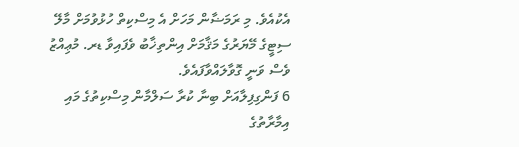އެކުއެވެ. މި ރަމަޟާން މަހަށް އެ މިސްކިތް ހުޅުވުމަށް މާލޭ ސިޓީގެ މޭޔަރުގެ މަޤާމަށް އިންތިޚާބު ވެފައިވާ ޑރ. މުޢިއްޒު ވެސް ވަނީ ގޮވާލައްވާފައެވެ.
6 ފަންގިފިލާއަށް ބިނާ ކުރާ ސަލްމާން މިސްކިތުގެ މައި އިމާރާތުގެ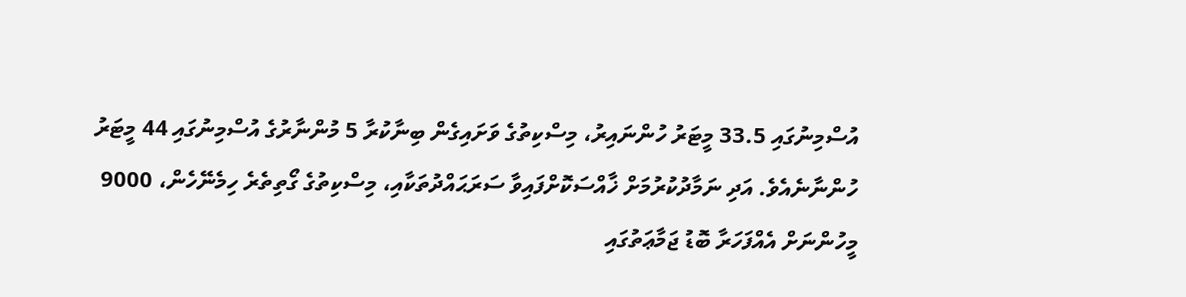އުސްމިނުގައި 33.5 މީޓަރު ހުންނައިރު، މިސްކިތުގެ ވަށައިގެން ބިނާކުރާ 5 މުންނާރުގެ އުސްމިނުގައި 44 މީޓަރު ހުންނާނެއެވެ. އަދި ނަމާދުކުރުމަށް ޚާއްސަކޮށްފައިވާ ސަރަޙައްދުތަކާއި، މިސްކިތުގެ ގޯތިތެރެ ހިމެނޭހެން، 9000 މީހުންނަށް އެއްފަހަރާ ބޮޑު ޖަމާޢަތުގައި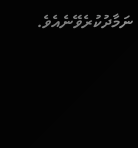ނަމާދުކުރެވޭނެއެވެ.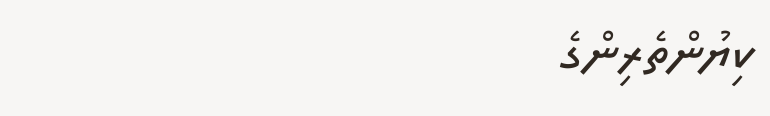ކިޔުންތެރިންގެ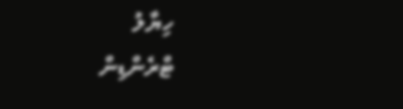ހިޔާލު
ޓްރެންޑިން